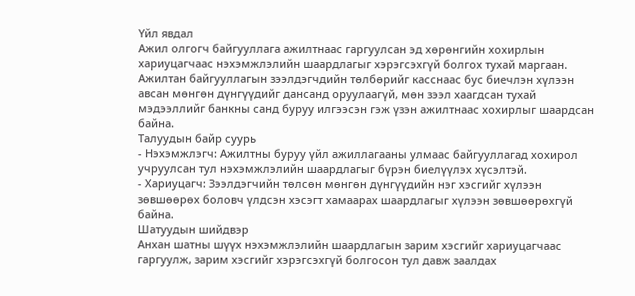Үйл явдал
Ажил олгогч байгууллага ажилтнаас гаргуулсан эд хөрөнгийн хохирлын хариуцагчаас нэхэмжлэлийн шаардлагыг хэрэгсэхгүй болгох тухай маргаан. Ажилтан байгууллагын зээлдэгчдийн төлбөрийг касснаас бус биечлэн хүлээн авсан мөнгөн дүнгүүдийг дансанд оруулаагүй, мөн зээл хаагдсан тухай мэдээллийг банкны санд буруу илгээсэн гэж үзэн ажилтнаас хохирлыг шаардсан байна.
Талуудын байр суурь
- Нэхэмжлэгч: Ажилтны буруу үйл ажиллагааны улмаас байгууллагад хохирол учруулсан тул нэхэмжлэлийн шаардлагыг бүрэн биелүүлэх хүсэлтэй.
- Хариуцагч: Зээлдэгчийн төлсөн мөнгөн дүнгүүдийн нэг хэсгийг хүлээн зөвшөөрөх боловч үлдсэн хэсэгт хамаарах шаардлагыг хүлээн зөвшөөрөхгүй байна.
Шатуудын шийдвэр
Анхан шатны шүүх нэхэмжлэлийн шаардлагын зарим хэсгийг хариуцагчаас гаргуулж, зарим хэсгийг хэрэгсэхгүй болгосон тул давж заалдах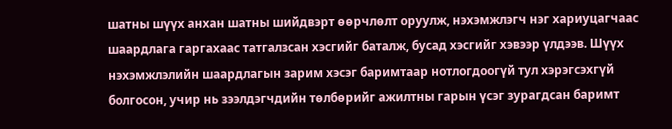шатны шүүх анхан шатны шийдвэрт өөрчлөлт оруулж, нэхэмжлэгч нэг хариуцагчаас шаардлага гаргахаас татгалзсан хэсгийг баталж, бусад хэсгийг хэвээр үлдээв. Шүүх нэхэмжлэлийн шаардлагын зарим хэсэг баримтаар нотлогдоогүй тул хэрэгсэхгүй болгосон, учир нь зээлдэгчдийн төлбөрийг ажилтны гарын үсэг зурагдсан баримт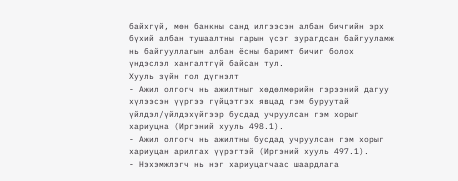байхгүй, мөн банкны санд илгээсэн албан бичгийн эрх бүхий албан тушаалтны гарын үсэг зурагдсан байгууламж нь байгууллагын албан ёсны баримт бичиг болох үндэслэл хангалтгүй байсан тул.
Хууль зүйн гол дүгнэлт
- Ажил олгогч нь ажилтныг хөдөлмөрийн гэрээний дагуу хүлээсэн үүргээ гүйцэтгэх явцад гэм буруутай үйлдэл/үйлдэхүйгээр бусдад учруулсан гэм хорыг хариуцна (Иргэний хууль 498.1).
- Ажил олгогч нь ажилтны бусдад учруулсан гэм хорыг хариуцан арилгах үүрэгтэй (Иргэний хууль 497.1).
- Нэхэмжлэгч нь нэг хариуцагчаас шаардлага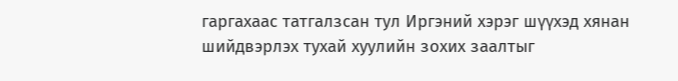гаргахаас татгалзсан тул Иргэний хэрэг шүүхэд хянан шийдвэрлэх тухай хуулийн зохих заалтыг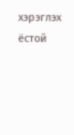хэрэглэх ёстой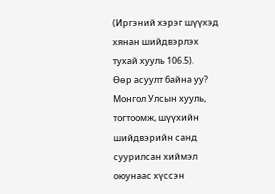(Иргэний хэрэг шүүхэд хянан шийдвэрлэх тухай хууль 106.5).
Өөр асуулт байна уу?
Монгол Улсын хууль, тогтоомж, шүүхийн шийдвэрийн санд суурилсан хиймэл оюунаас хүссэн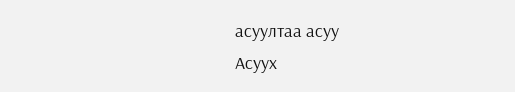асуултаа асуу
Асуух